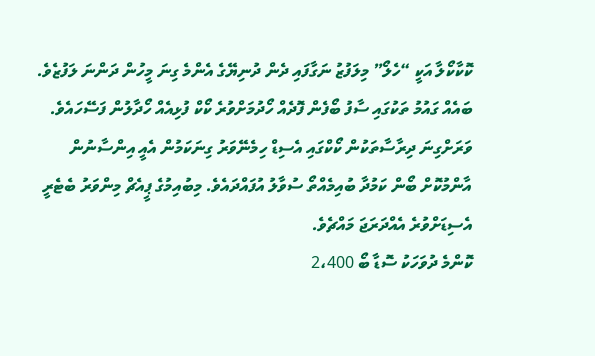ކޮކާކޯލާ އަކީ “ހެލޯ” މިލަފުޒު ނަގާފައި ދެން ދުނިޔޭގެ އެންމެ ގިނަ މީހުން ދަންނަ ލަފުޒެވެ. ބައެއް ގައުމު ތަކުގައި ސާފު ބޯފެން ފޮދެއް ހޯދުމަށްވުރެ ކޯކް ފުޅިއެއް ހޯދާލުން ފަސޭހައެވެ.
ވަރަށްގިނަ ދިރާސާތަކުން ކޯކްގައި އެސިޑް ހިމެނޭވަރު ގިނަކަމުން އެއީ އިންސާނުން އާންމުކޮށް ބޯން ކަމުދާ ބުއިމެއްތޯ ސުވާލު އުފައްދައެވެ. މިބުއިމުގެ ޕީއެޗް މިންވަރު ބެޓެރީ އެސިޑަށްވުރެ އެއްދަރަޖަ މައްޗެވެ.
ކޮންމެ ދުވަހަކު ސޮޑާ ބޯ 2،400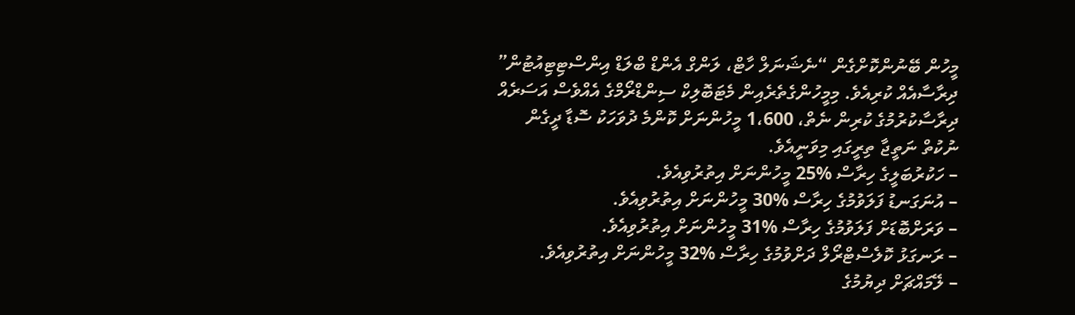މީހުން ބޭނުންކޮށްގެން “ނެޝަނަލް ހާޓް، ލަންގް އެންޑް ބްލަޑް އިންސްޓިޓިއުޓުން” ދިރާސާއެއް ކުރިއެވެ. މިމީހުންގެތެރެއިން މެޓަބޮލިކް ސިންޑްރޯމްގެ އެއްވެސް އަސަރެއް ދިރާސާކުރުމުގެ ކުރިން ނެތް، 1،600 މީހުންނަށް ކޮންމެ ދުވަހަކު ސޮޑާ ދީގެން ނުކުތް ނަތީޖާ ތިރީގައި މިވަނީއެވެ.
– ހަކުރުބަލީގެ ހިރާސް %25 މީހުންނަށް އިތުރުވިއެވެ.
– އުނަގަނޑު ފަލަވުމުގެ ހިރާސް %30 މީހުންނަށް އިތުރުވިއެވެ.
– ވަރަށްބޮޑަށް ފަލަވުމުގެ ހިރާސް %31 މީހުންނަށް އިތުރުވިއެވެ.
– ރަނގަޅު ކޮލެސްޓްރޯލް ދަށްވުމުގެ ހިރާސް %32 މީހުންނަށް އިތުރުވިއެވެ.
– ލޭމައްޗަށް ދިޔުމުގެ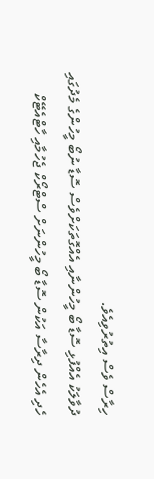ހިރާސް ވެސް އިތުރުވިއެވެ.
ދުވާލަކު އެއްފުޅި ސޮޑާ ބޯ މީހުންނާއި އެއްގޮތަކަށްވެސް ސޮޑާ ނުބޯ މީހުންގެ މެދުގައި ހެދި އެހެން ދިރާސާ އަކުން ސޮޑާ ބޯ މީހުންނަށް ސްޓްރޯކް ޖެހުމާއި ހާޓްއެޓޭކް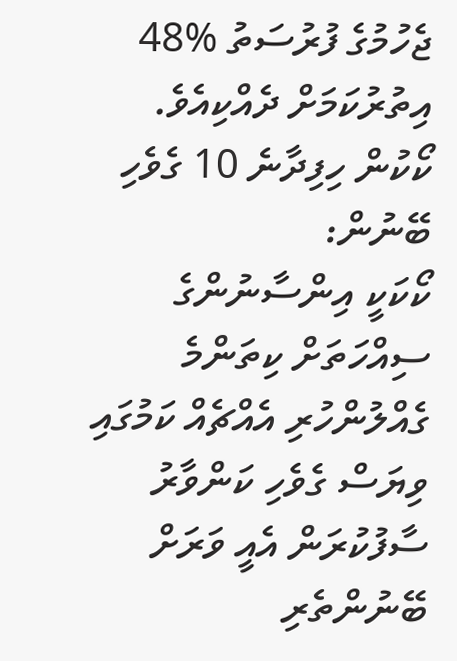ޖެހުމުގެ ފުރުސަތު %48 އިތުރުކަމަށް ދެއްކިއެވެ.
ކޯކުން ހިފިދާނެ 10 ގެވެހި ބޭނުން:
ކޯކަކީ އިންސާނުންގެ ސިއްހަތަށް ކިތަންމެ ގެއްލުންހުރި އެއްޗެއް ކަމުގައި ވިޔަސް ގެވެހި ކަންވާރު ސާފުކުރަން އެއީ ވަރަށް ބޭނުންތެރި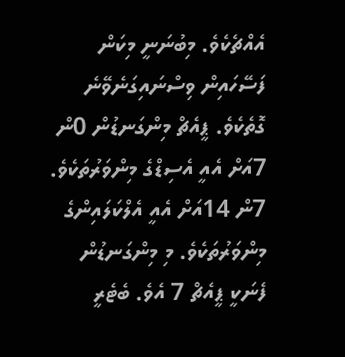އެއްޗެކެވެ. މިބުނަނީ މިކަން ފަސޭހައިން ވިސްނައިގަނެވޭނެ ގޮތެކެވެ. ޕީއެޗް މިންގަނޑުން 0ން 7އަށް އެއީ އެސިޑްގެ މިންވަރުތަކެވެ. 7ން 14އަށް އެއީ އެލްކަލައިންގެ މިންވަރުތަކެވެ. މި މިންގަނޑުން ފެނަކީ ޕީއެޗް 7 އެވެ. ބެޓެރީ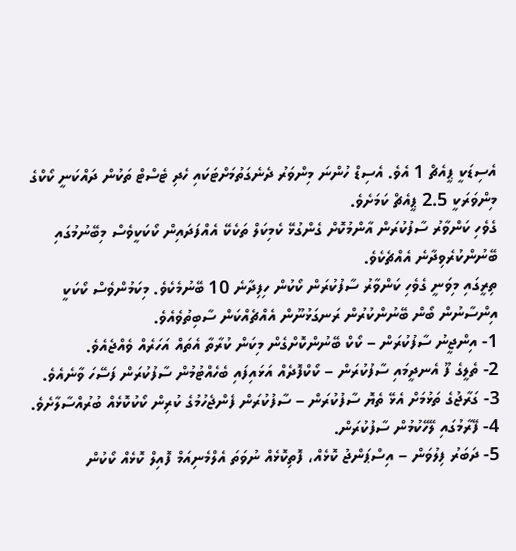އެސިޑަކީ ޕީއެޗް 1 އެވެ. އެސިޑް ހުންނަ މިންވަރު ދެނެގަތުމަށްޓަކައި ހެދި ޓެސްޓް ތަކުން ދައްކަނީ ކޯކްގެ މިންވަރަކީ 2.5 ޕީއެޗް ކަމަށެވެ.
ގެވެހި ކަންވާރު ސާފުކުރަން އާންމުކޮށް ގެންގުޅޭ ކެމިކަލް ތަކެކޭ އެއްފަދައިން ކޯކަކީވެސް މިބޭނުމުގައި ބޭނުންކުރެވިދާނެ އެއްޗެކެވެ.
ތިރީގައި މިވަނީ ގެވެހި ކަންވާރު ސާފުކުރަން ކޯކުން ހިފިދާނެ 10 ބޭނުމެކެވެ. މިކަމުންވެސް ކޯކަކީ އިންސާނުން ބޯން ބޭނުންކުރުން ރަނގަޅުނޫން އެއްޗެއްކަން ސާބިތުވެއެވެ.
1- އިންޖީނު ސާފުކުރަން – ކޯކް ބޭނުންކޮށްގެން މިކަން ކުރާތާ އެތައް އަހަރެއް ވެއްޖެއެވެ.
2- ތެލީގެ ފޫ އެނދީމައި ސާފުކުރަން – ކޯކްފޮދެއް އަޅައިފައި ބެހެއްޓުމުން ސާފުކުރަން ފަސޭހަ ވާނެއެވެ.
3- ގަރާޖުގެ ތަޅުމަށް އެޅޭ ތެޔޮ ސާފުކުރަން – ސާފުކުރަން ފެންޖެހުމުގެ ކުރިން ކޯކުކޮޅެއް ބުރުއްސާލާށެވެ.
4- ފޭރާމުގައި ލޭހޭކުމުން ސާފުކުރަން.
5- ދަބަރު ފިލުވަން – އިސްޕަންޖު ކޮޅެއް، ފޮތިކޮޅެއް ނުވަތަ އެލްމެނިއަމް ފޮއިލް ކޮޅެއް ކޯކުން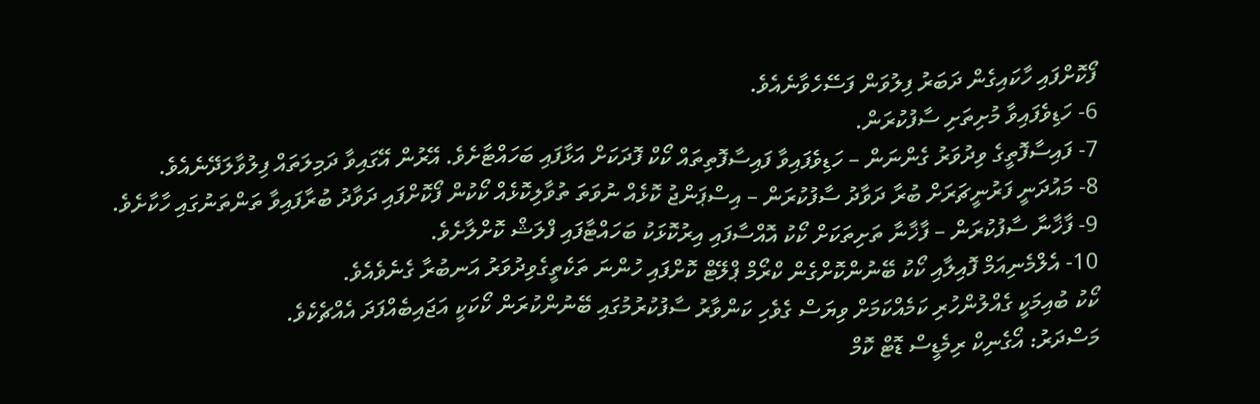ފޯކޮށްފައި ހާކައިގެން ދަބަރު ފިލުވަން ފަސޭހެވާނެއެވެ.
6- ހަޑިވެފައިވާ މުށިތަށި ސާފުކުރަން.
7- ފައިސާފޮތީގެ ވިދުވަރު ގެންނަން – ހަޑިވެފައިވާ ފައިސާފޮތިތައް ކޯކް ފޮދަކަށް އަޅާފައި ބަހައްޓާށެވެ. އޭރުން އޭގައިވާ ދަމިލަތައް ފިލުވާލަދޭނެއެވެ.
8- މައުދަނީ ފަރުނީޗަރަށް ބުރާ ދަވާދު ސާފުކުރަން – އިސްޕަންޖު ކޮޅެއް ނުވަތަ ތުވާލިކޮޅެއް ކޯކުން ފޯކޮށްފައި ދަވާދު ބުރާފައިވާ ތަންތަނުގައި ހާކާށެވެ.
9- ފާޚާނާ ސާފުކުރަން – ފާޚާނާ ތަށިތަކަށް ކޯކު އޮއްސާފައި އިރުކޮޅަކު ބަހައްޓާފައި ފްލަޝް ކޮށްލާށެވެ.
10- އެލްމެނިއަމް ފޮއިލާއި ކޯކު ބޭނުންކޮށްގެން ކްރޯމް ޕްލޭޓް ކޮށްފައި ހުންނަ ތަކެތީގެވިދުވަރު އަނބުރާ ގެނެވެއެވެ.
ކޯކު ބުއިމަކީ ގެއްލުންހުރި ކަމެއްކަމަށް ވިޔަސް ގެވެހި ކަންވާރު ސާފުކުރުމުގައި ބޭނުންކުރަން ކޯކަކީ އަޖައިބެއްފަދަ އެއްޗެކެވެ.
މަސްދަރު: އޯގެނިކް ރިމެޑީސް ޑޮޓް ކޮމް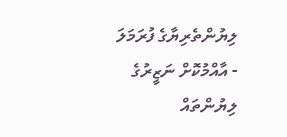ލިޔުންތެރިޔާގެ ފުރަމަލަ
- އާއްމުކޮށް ނަޒީރުގެ ލިޔުންތައް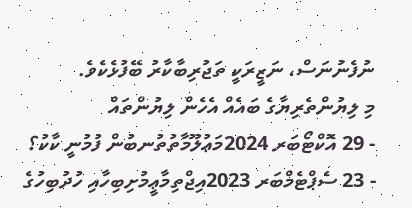ނުފެނުނަސް، ނަޒީރަކީ ތަޖުރިބާކާރު ބޭފުޅެކެވެ.
މި ލިޔުންތެރިޔާގެ ބައެއް އެހެން ލިޔުންތައް
- 29 އޮކްޓޯބަރ 2024މަޢުލޫމާތުތުނބުން ފުމުނީ ކާކު؟
- 23 ސެޕްޓެމްބަރ 2023އިޖްތިމާޢީމުށިބިހާއި ހުދުބިހުގެ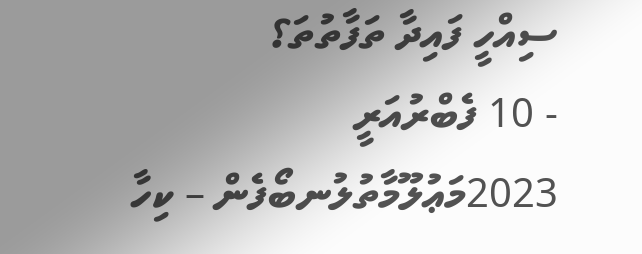ސިއްހީ ފައިދާ ތަފާތުތަ؟
- 10 ފެބްރުއަރީ 2023މަޢުލޫމާތުލުނބޯފެން – ކިހާ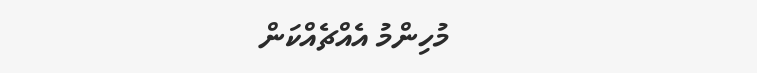މުހިންމު އެއްޗެއްކަން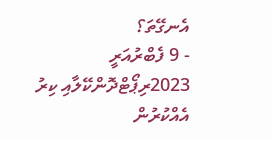އެނގޭތަ؟
- 9 ފެބްރުއަރީ 2023ރިޕޯޓްދޮންކޭލާއި ކިރު އެއްކުރުން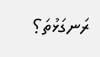ރަނގަޅުތަ؟